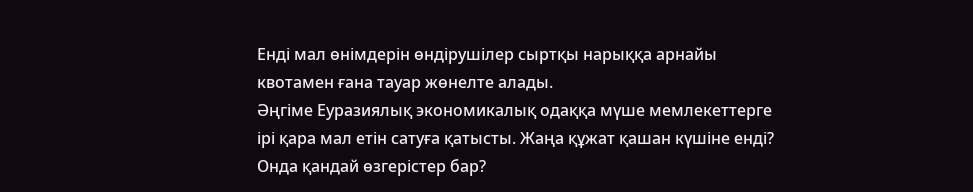Енді мал өнімдерін өндірушілер сыртқы нарыққа арнайы квотамен ғана тауар жөнелте алады.
Әңгіме Еуразиялық экономикалық одаққа мүше мемлекеттерге ірі қара мал етін сатуға қатысты. Жаңа құжат қашан күшіне енді? Онда қандай өзгерістер бар?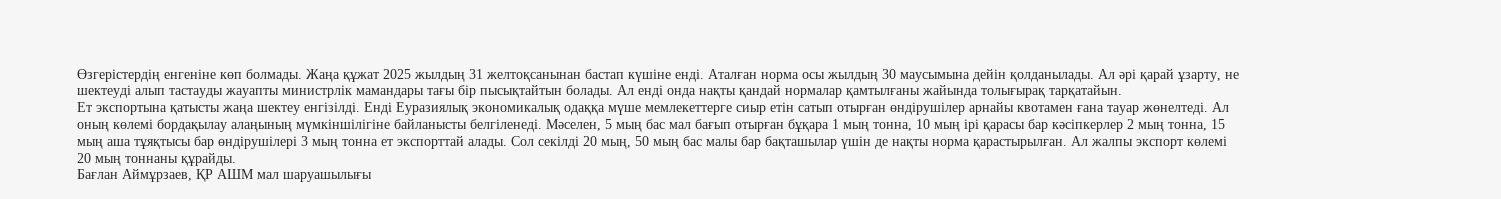Өзгерістердің енгеніне көп болмады. Жаңа құжат 2025 жылдың 31 желтоқсанынан бастап күшіне енді. Аталған норма осы жылдың 30 маусымына дейін қолданылады. Ал әрі қарай ұзарту, не шектеуді алып тастауды жауапты министрлік мамандары тағы бір пысықтайтын болады. Ал енді онда нақты қандай нормалар қамтылғаны жайында толығырақ тарқатайын.
Ет экспортына қатысты жаңа шектеу енгізілді. Енді Еуразиялық экономикалық одаққа мүше мемлекеттерге сиыр етін сатып отырған өндірушілер арнайы квотамен ғана тауар жөнелтеді. Ал оның көлемі бордақылау алаңының мүмкіншілігіне байланысты белгіленеді. Мәселен, 5 мың бас мал бағып отырған бұқара 1 мың тонна, 10 мың ірі қарасы бар кәсіпкерлер 2 мың тонна, 15 мың аша тұяқтысы бар өндірушілері 3 мың тонна ет экспорттай алады. Сол секілді 20 мың, 50 мың бас малы бар бақташылар үшін де нақты норма қарастырылған. Ал жалпы экспорт көлемі 20 мың тоннаны құрайды.
Бағлан Аймұрзаев, ҚР АШМ мал шаруашылығы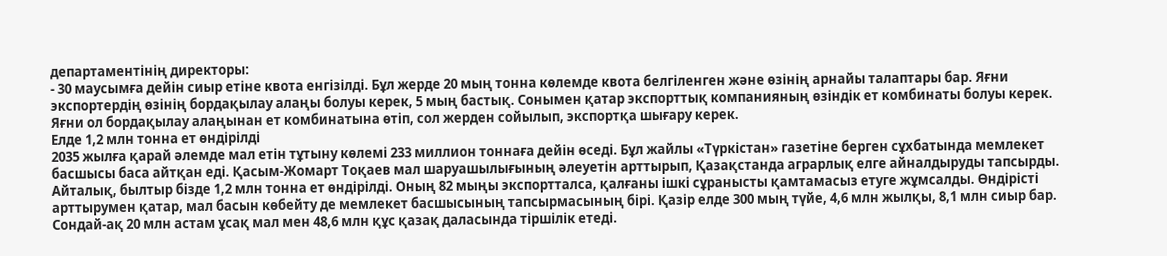департаментінің директоры:
- 30 маусымға дейін сиыр етіне квота енгізілді. Бұл жерде 20 мың тонна көлемде квота белгіленген және өзінің арнайы талаптары бар. Яғни экспортердің өзінің бордақылау алаңы болуы керек, 5 мың бастық. Сонымен қатар экспорттық компанияның өзіндік ет комбинаты болуы керек. Яғни ол бордақылау алаңынан ет комбинатына өтіп, сол жерден сойылып, экспортқа шығару керек.
Елде 1,2 млн тонна ет өндірілді
2035 жылға қарай әлемде мал етін тұтыну көлемі 233 миллион тоннаға дейін өседі. Бұл жайлы «Түркістан» газетіне берген сұхбатында мемлекет басшысы баса айтқан еді. Қасым-Жомарт Тоқаев мал шаруашылығының әлеуетін арттырып, Қазақстанда аграрлық елге айналдыруды тапсырды. Айталық, былтыр бізде 1,2 млн тонна ет өндірілді. Оның 82 мыңы экспортталса, қалғаны ішкі сұранысты қамтамасыз етуге жұмсалды. Өндірісті арттырумен қатар, мал басын көбейту де мемлекет басшысының тапсырмасының бірі. Қазір елде 300 мың түйе, 4,6 млн жылқы, 8,1 млн сиыр бар. Сондай-ақ 20 млн астам ұсақ мал мен 48,6 млн құс қазақ даласында тіршілік етеді.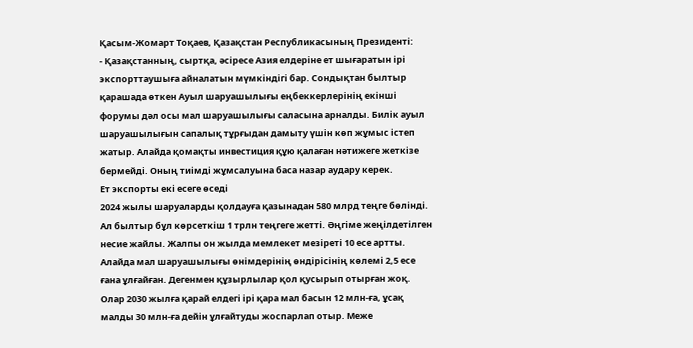Қасым-Жомарт Тоқаев, Қазақстан Республикасының Президенті:
- Қазақстанның, сыртқа, әсіресе Азия елдеріне ет шығаратын ірі экспорттаушыға айналатын мүмкіндігі бар. Сондықтан былтыр қарашада өткен Ауыл шаруашылығы еңбеккерлерінің екінші форумы дәл осы мал шаруашылығы саласына арналды. Билік ауыл шаруашылығын сапалық тұрғыдан дамыту үшін көп жұмыс істеп жатыр. Алайда қомақты инвестиция құю қалаған нәтижеге жеткізе бермейді. Оның тиімді жұмсалуына баса назар аудару керек.
Ет экспорты екі есеге өседі
2024 жылы шаруаларды қолдауға қазынадан 580 млрд теңге бөлінді. Ал былтыр бұл көрсеткіш 1 трлн теңгеге жетті. Әңгіме жеңілдетілген несие жайлы. Жалпы он жылда мемлекет мезіреті 10 есе артты. Алайда мал шаруашылығы өнімдерінің өндірісінің көлемі 2,5 есе ғана ұлғайған. Дегенмен құзырлылар қол қусырып отырған жоқ. Олар 2030 жылға қарай елдегі ірі қара мал басын 12 млн-ға, ұсақ малды 30 млн-ға дейін ұлғайтуды жоспарлап отыр. Меже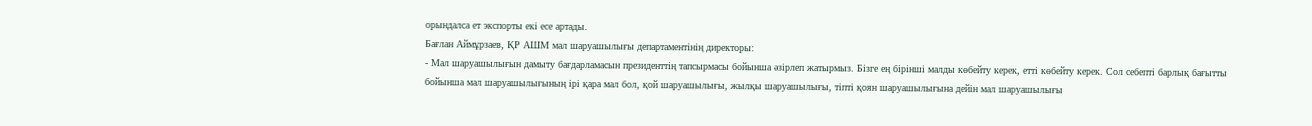орындалса ет экспорты екі есе артады.
Бағлан Аймұрзаев, ҚР АШМ мал шаруашылығы департаментінің директоры:
- Мал шаруашылығын дамыту бағдарламасын президенттің тапсырмасы бойынша әзірлеп жатырмыз. Бізге ең бірінші малды көбейту керек, етті көбейту керек. Сол себепті барлық бағытты бойынша мал шаруашылығының ірі қара мал бол, қой шаруашылығы, жылқы шаруашылығы, тіпті қоян шаруашылығына дейін мал шаруашылығы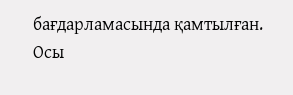бағдарламасында қамтылған. Осы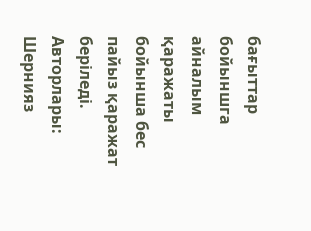бағыттар бойыншга айналым қаражаты бойынша бес пайыз қаражат беріледі.
Авторлары: Шернияз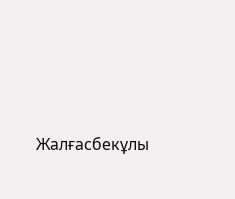Жалғасбекұлы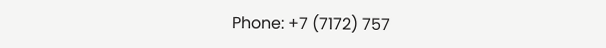Phone: +7 (7172) 757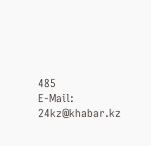485
E-Mail: 24kz@khabar.kz